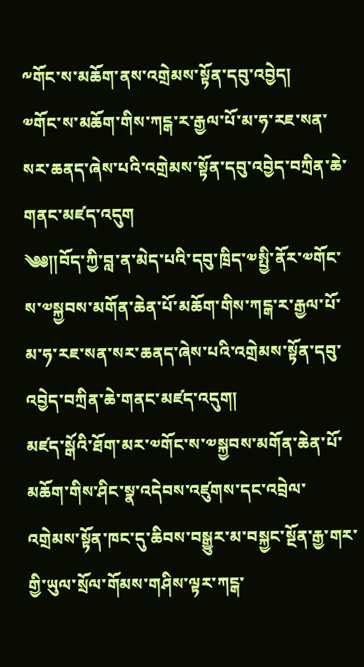༸གོང་ས་མཆོག་ནས་འགྲེམས་སྟོན་དབུ་འབྱེད།
༧གོང་ས་མཆོག་གིས་ཀངྒ་ར་རྒྱལ་པོ་མ་ཧ་རཇ་སན་སར་ཆནད་ཞེས་པའི་འགྲེམས་སྟོན་དབུ་འབྱེད་བཀྲིན་ཆེ་གནང་མཛད་འདུག
༄༅༎བོད་ཀྱི་བླ་ན་མེད་པའི་དབུ་ཁྲིད་༧སྤྱི་ནོར་༧གོང་ས་༧སྐྱབས་མགོན་ཆེན་པོ་མཆོག་གིས་ཀངྒ་ར་རྒྱལ་པོ་མ་ཧ་རཇ་སན་སར་ཆནད་ཞེས་པའི་འགྲེམས་སྟོན་དབུ་འབྱེད་བཀྲིན་ཆེ་གནང་མཛད་འདུག།
མཛད་སྒོའི་ཐོག་མར་༧གོང་ས་༧སྐྱབས་མགོན་ཆེན་པོ་མཆོག་གིས་ཤིང་སྣ་འདེབས་འཛུགས་དང་འབྲེལ་འགྲེམས་སྟོན་ཁང་དུ་ཆིབས་བསྒྱུར་མ་བསྐྱང་སྔོན་རྒྱ་གར་གྱི་ཡུལ་སྲོལ་གོམས་གཤིས་ལྟར་ཀངྒ་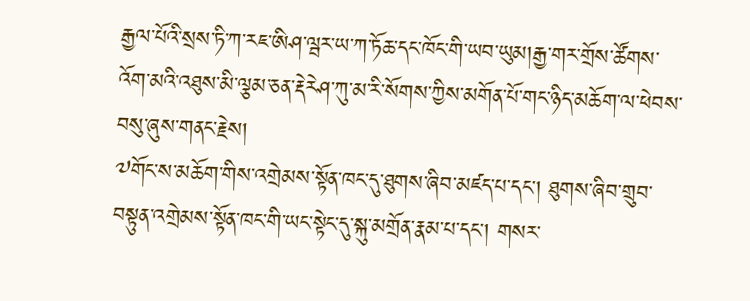རྒྱལ་པོའི་སྲས་ཏི་ཀ་རཇ་ཨིཤ་ལྦར་ཡ་ཀ་ཏོཆ་དང་ཁོང་གི་ཡབ་ཡུམ།རྒྱ་གར་གྲོས་ཚོགས་འོག་མའི་འཐུས་མི་ལྕམ་ཅན་རྡེརེཤ་ཀུ་མ་རི་སོགས་ཀྱིས་མགོན་པོ་གང་ཉིད་མཆོག་ལ་ཕེབས་བསུ་ཞུས་གནང་རྗེས།
༧གོང་ས་མཆོག་གིས་འགྲེམས་སྟོན་ཁང་དུ་ཐུགས་ཞིབ་མཛད་པ་དང་། ཐུགས་ཞིབ་གྲུབ་བསྟུན་འགྲེམས་སྟོན་ཁང་གི་ཡང་སྟེང་དུ་སྐུ་མགྲོན་རྣམ་པ་དང་། གསར་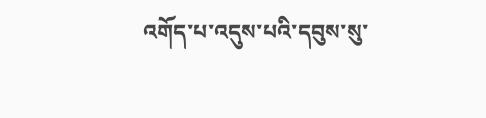འགོད་པ་འདུས་པའི་དབུས་སུ་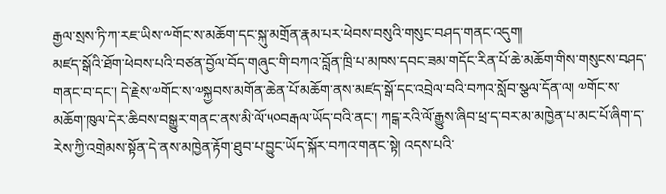རྒྱལ་སྲས་ཏི་ཀ་རཇ་ཡིས་༸གོང་ས་མཆོག་དང་སྐུ་མགྲོན་རྣམ་པར་ཕེབས་བསུའི་གསུང་བཤད་གནང་འདུག།
མཛད་སྒོའི་ཐོག་ཕེབས་པའི་བཙན་བྱོལ་བོད་གཞུང་གི་བཀའ་བློན་ཁྲི་པ་མཁས་དབང་ཟམ་གདོང་རིན་པོ་ཆེ་མཆོག་གིས་གསུངས་བཤད་གནང་བ་དང་། དེ་རྗེས་༧གོང་ས་༧སྐྱབས་མགོན་ཆེན་པོ་མཆོག་ནས་མཛད་སྒོ་དང་འབྲེལ་བའི་བཀའ་སློབ་སྩལ་དོན་ལ། ༧གོང་ས་མཆོག་ཁུལ་དེར་ཆིབས་བསྒྱུར་གནང་ནས་མི་ལོ་༥༠བརྒལ་ཡོད་བའི་ནང་། ཀངྒ་རའི་ལོ་རྒྱུས་ཞིབ་ཕྲ་ད་བར་མ་མཁྱེན་པ་མང་པོ་ཞིག་ད་རེས་ཀྱི་འགྲེམས་སྟོན་དེ་ནས་མཁྱེན་རྟོག་ཐུབ་པ་བྱུང་ཡོད་སྐོར་བཀའ་གནང་སྟེ། འདས་པའི་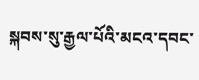སྐབས་སུ་རྒྱལ་པོའི་མངའ་དབང་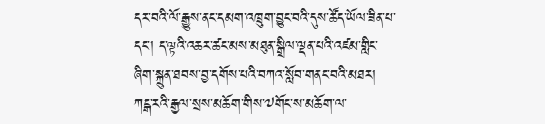དར་བའི་ལོ་རྒྱུས་ནང་དམག་འཁྲུག་བྱུང་བའི་དུས་ཚོད་ཡོལ་ཟིན་པ་དང་། ད་ལྟའི་འཆར་ཚང་མས་མཐུན་སྒྲིལ་ལྡན་པའི་འཛམ་གླིང་ཞིག་སྐྲུན་ཐབས་བྱ་དགོས་པའི་བཀའ་སློབ་གནང་བའི་མཐར། ཀངྒ་རའི་རྒྱལ་སྲས་མཆོག་གིས་༧གོང་ས་མཆོག་ལ་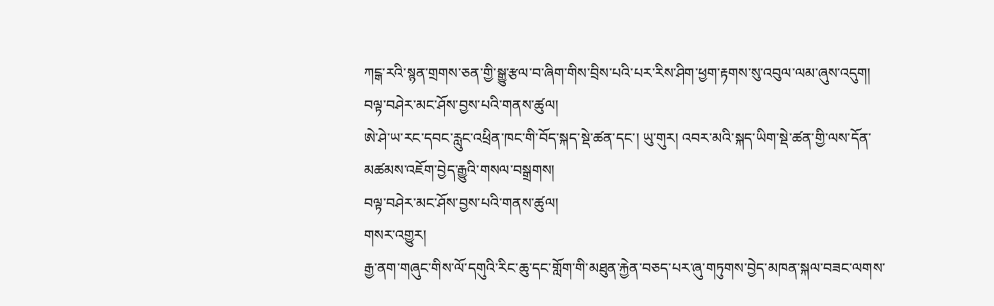ཀངྒ་རའི་སྙན་གྲགས་ཅན་གྱི་སྒྱུ་རྩལ་བ་ཞིག་གིས་བྲིས་པའི་པར་རིས་ཤིག་ཕྱག་རྟགས་སུ་འབུལ་ལམ་ཞུས་འདུག།
བལྟ་བཤེར་མང་ཤོས་བྱས་པའི་གནས་ཚུལ།
ཨེ་ཤེ་ཡ་རང་དབང་རླུང་འཕྲིན་ཁང་གི་བོད་སྐད་སྡེ་ཚན་དང་། ཡུ་གུར། འབར་མའི་སྐད་ཡིག་སྡེ་ཚན་གྱི་ལས་དོན་མཚམས་འཇོག་བྱེད་རྒྱུའི་གསལ་བསྒྲགས།
བལྟ་བཤེར་མང་ཤོས་བྱས་པའི་གནས་ཚུལ།
གསར་འགྱུར།
རྒྱ་ནག་གཞུང་གིས་ལོ་དགུའི་རིང་ཆུ་དང་གློག་གི་མཐུན་རྐྱེན་བཅད་པར་ཞུ་གཏུགས་བྱེད་མཁན་སྐལ་བཟང་ལགས་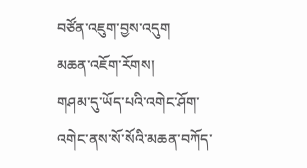བཙོན་འཇུག་བྱས་འདུག
མཆན་འཇོག་རོགས།
གཤམ་དུ་ཡོད་པའི་འགེང་ཤོག་འགེང་ནས་སོ་སོའི་མཆན་བཀོད་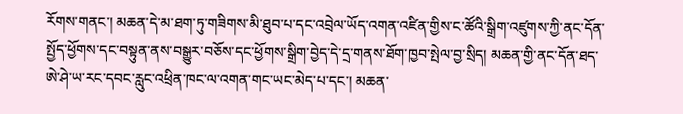རོགས་གནང་། མཆན་དེ་མ་ཐག་ཏུ་གཟིགས་མི་ཐུབ་པ་དང་འབྲེལ་ཡོད་འགན་འཛིན་གྱིས་ང་ཚོའི་སྒྲིག་འཛུགས་ཀྱི་ནང་དོན་སྤྱོད་ཕྱོགས་དང་བསྟུན་ནས་བསྒྱུར་བཅོས་དང་ཕྱོགས་སྒྲིག་བྱེད་དེ་དྲ་གནས་ཐོག་ཁྱབ་སྤེལ་བྱ་སྲིད། མཆན་གྱི་ནང་དོན་ཐད་ཨེ་ཤེ་ཡ་རང་དབང་རླུང་འཕྲིན་ཁང་ལ་འགན་གང་ཡང་མེད་པ་དང་། མཆན་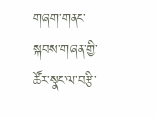གཞག་གནང་སྐབས་གཞན་གྱི་ཚོར་སྣང་ལ་བརྩི་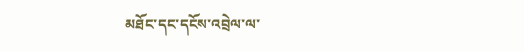མཐོང་དང་དངོས་འབྲེལ་ལ་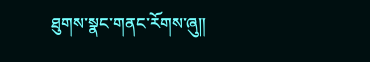ཐུགས་སྣང་གནང་རོགས་ཞུ༎